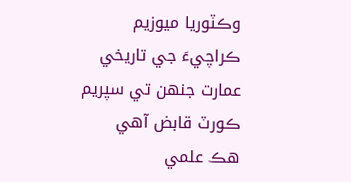وڪٽوريا ميوزيم ڪراچيءَ جي تاريخي عمارت جنھن تي سپريم ڪورٽ قابض آھي
هڪ علمي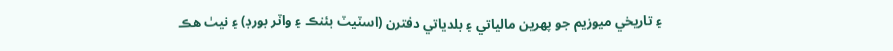۽ تاريخي ميوزيم جو پهرين مالياتي ۽ بلدياتي دفترن (اسٽيٽ بئنڪ ۽ واٽر بورڊ) ۽ نيٺ هڪ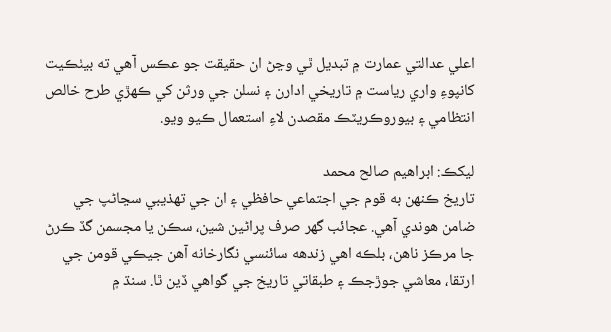اعلي عدالتي عمارت ۾ تبديل ٿي وڃڻ ان حقيقت جو عڪس آهي ته بيٺڪيت کانپوءِ واري رياست ۾ تاريخي ادارن ۽ نسلن جي ورثن کي ڪهڙي طرح خالص انتظامي ۽ بيوروڪريٽڪ مقصدن لاءِ استعمال ڪيو ويو.

ليکڪ: ابراھيم صالح محمد
تاريخ ڪنهن به قوم جي اجتماعي حافظي ۽ ان جي تهذيبي سڃاڻپ جي ضامن هوندي آهي. عجائب گھر صرف پراڻين شين، سڪن يا مجسمن گڏ ڪرڻ جا مرڪز ناهن، بلڪه اهي زندهه سائنسي نگارخانه آهن جيڪي قومن جي ارتقا، معاشي جوڙجڪ ۽ طبقاتي تاريخ جي گواهي ڏين ٿا. سنڌ ۾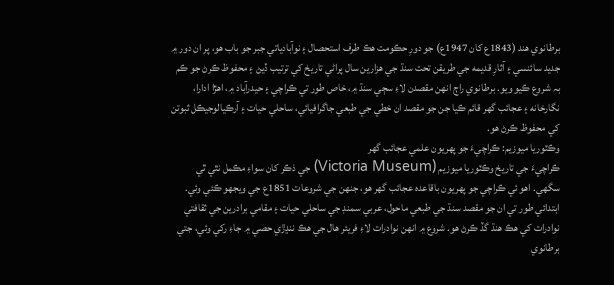برطانوي هند (1843ع کان 1947ع) جو دورِ حڪومت هڪ طرف استحصال ۽ نوآبادياتي جبر جو باب هو، پر ان دور ۾ جديد سائنسي ۽ آثارِ قديمه جي طريقن تحت سنڌ جي هزارين سال پراڻي تاريخ کي ترتيب ڏيڻ ۽ محفوظ ڪرڻ جو ڪم بہ شروع ڪيو ويو. برطانوي راڄ انھن مقصدن لاءِ سڄي سنڌ ۾، خاص طور تي ڪراچي ۽ حيدرآباد ۾، اهڙا ادارا، نگارخانه ۽ عجائب گھر قائم ڪيا جن جو مقصد ان خطي جي طبعي جاگرافيائي، ساحلي حيات ۽ آرڪيالوجيڪل ثبوتن کي محفوظ ڪرڻ هو.
وڪٽوريا ميوزيم: ڪراچيءَ جو پهريون علمي عجائب گھر
ڪراچيءَ جي تاريخ وڪٽوريا ميوزيم (Victoria Museum) جي ذڪر کان سواءِ مڪمل نٿي ٿي سگهي. اھو ئي ڪراچي جو پهريون باقاعده عجائب گھر هو، جنهن جي شروعات 1851ع جي ويجھو ڪئي وئي. ابتدائي طور تي ان جو مقصد سنڌ جي طبعي ماحول، عربي سمنڊ جي ساحلي حيات ۽ مقامي برادرين جي ثقافتي نوادرات کي هڪ ھنڌ گڏ ڪرڻ هو. شروع ۾ انھن نوادرات لاءِ فريئر هال جي هڪ ننڍڙي حصي ۾ جاءِ رکي وئي، جتي برطانوي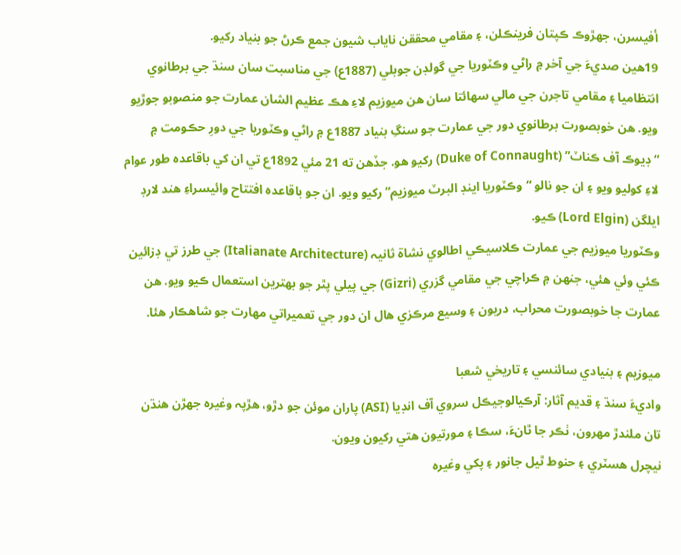أفيسرن، جهڙوڪ ڪپتان فرينڪلن، ۽ مقامي محققن ناياب شيون جمع ڪرڻ جو بنياد رکيو.
19هين صديءَ جي آخر ۾ راڻي وڪٽوريا جي گولڊن جوبلي (1887ع) جي مناسبت سان سنڌ جي برطانوي انتظاميا ۽ مقامي تاجرن جي مالي سھائتا سان هن ميوزيم لاءِ هڪ عظيم الشان عمارت جو منصوبو جوڙيو ويو. هن خوبصورت برطانوي دور جي عمارت جو سنگِ بنياد 1887ع ۾ راڻي وڪٽوريا جي دورِ حڪومت ۾ “ڊيوڪ آف ڪناٽ” (Duke of Connaught) رکيو هو. جڏهن ته 21 مئي 1892ع تي ان کي باقاعده طور عوام لاءِ کوليو ويو ۽ ان جو نالو “وڪٽوريا اينڊ البرٽ ميوزيم” رکيو ويو. ان جو باقاعده افتتاح وائيسراءِ هند لارڊ ايلگن (Lord Elgin) ڪيو.
وڪٽوريا ميوزيم جي عمارت ڪلاسيڪي اطالوي نشاة ثانيہ (Italianate Architecture) جي طرز تي ڊزائين ڪئي وئي هئي، جنهن ۾ ڪراچي جي مقامي گزري (Gizri) جي پيلي پٿر جو بهترين استعمال ڪيو ويو. هن عمارت جا خوبصورت محراب، دريون ۽ وسيع مرڪزي هال ان دور جي تعميراتي مهارت جو شاهڪار هئا.

ميوزيم ۽ بنيادي سائنسي ۽ تاريخي شعبا
واديءَ سنڌ ۽ قديم آثار: آرڪيالوجيڪل سروي آف انڊيا (ASI) پاران موئن جو دڙو، هڙپہ وغيره جهڙن هنڌن تان ملندڙ مھرون، ٺڪر جا ٿانءَ، سڪا ۽ مورتيون هتي رکيون ويون.
نيچرل هسٽري ۽ حنوط ٿيل جانور ۽ پکي وغيره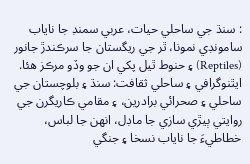: سنڌ جي ساحلي حيات، عربي سمنڊ جا ناياب سامونڊي نمونا، ٿر جي ريگستان جا سرڪندڙ جانور (Reptiles) ۽ حنوط ٿيل پکي ان جو وڏو مرڪز هئا.
ايٿنوگرافي ۽ ساحلي ثقافت: سنڌ ۽ بلوچستان جي ساحلي ۽ صحرائي برادرين، ۽ مقامي ڪاريگرن جي روايتي ٻيڙي سازي جا ماڊل، انهن جا لباس، خطاطيءَ جا ناياب نسخا ۽ جنگي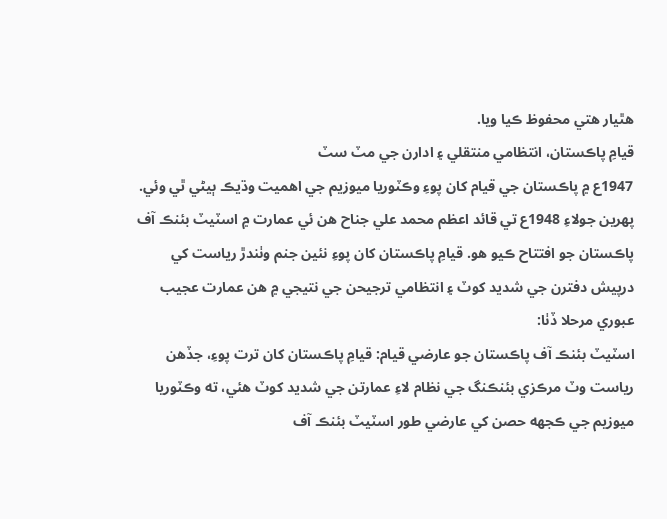هٿيار هتي محفوظ ڪيا ويا.
قيامِ پاڪستان، انتظامي منتقلي ۽ ادارن جي مٽ سٽ
1947ع ۾ پاڪستان جي قيام کان پوءِ وڪٽوريا ميوزيم جي اهميت وڌيڪ ٻيڻي ٿي وئي. پهرين جولاءِ 1948ع تي قائد اعظم محمد علي جناح هن ئي عمارت ۾ اسٽيٽ بئنڪ آف پاڪستان جو افتتاح ڪيو هو. قيامِ پاڪستان کان پوءِ نئين جنم وٺندڙ رياست کي درپيش دفترن جي شديد کوٽ ۽ انتظامي ترجيحن جي نتيجي ۾ هن عمارت عجيب عبوري مرحلا ڏٺا:
اسٽيٽ بئنڪ آف پاڪستان جو عارضي قيام: قيامِ پاڪستان کان ترت پوءِ، جڏهن رياست وٽ مرڪزي بئنڪنگ جي نظام لاءِ عمارتن جي شديد کوٽ هئي، ته وڪٽوريا ميوزيم جي ڪجھه حصن کي عارضي طور اسٽيٽ بئنڪ آف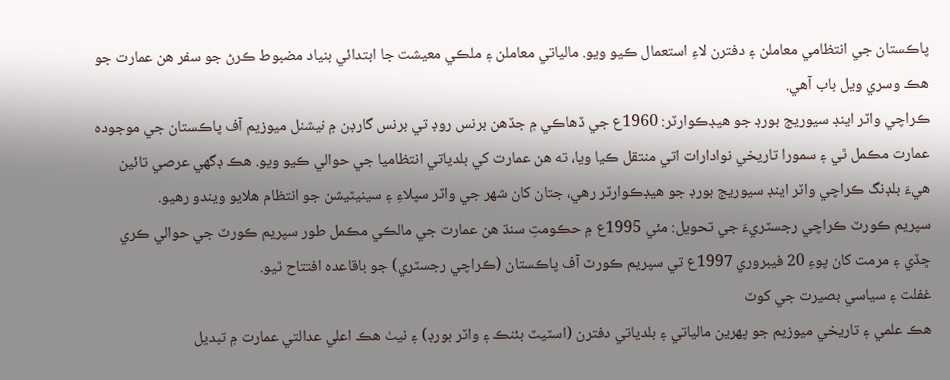پاڪستان جي انتظامي معاملن ۽ دفترن لاءِ استعمال ڪيو ويو. مالياتي معاملن ۽ ملڪي معيشت جا ابتدائي بنياد مضبوط ڪرڻ جو سفر هن عمارت جو هڪ وسري ويل باب آهي.
ڪراچي واٽر اينڊ سيوريج بورڊ جو هيڊڪوارٽر: 1960ع جي ڏهاڪي ۾ جڏهن برنس روڊ تي برنس گارڊن ۾ نيشنل ميوزيم آف پاڪستان جي موجوده عمارت مڪمل ٿي ۽ سمورا تاريخي نوادارات اتي منتقل ڪيا ويا، ته هن عمارت کي بلدياتي انتظاميا جي حوالي ڪيو ويو. هڪ ڊگھي عرصي تائين ھيءَ بلڊنگ ڪراچي واٽر اينڊ سيوريج بورڊ جو هيڊڪوارٽر رهي، جتان کان شهر جي واٽر سپلاءِ ۽ سينيٽيشن جو انتظام هلايو ويندو رهيو.
سپريم ڪورٽ ڪراچي رجسٽريءَ جي تحويل: مئي 1995ع ۾ حڪومتِ سنڌ هن عمارت جي مالڪي مڪمل طور سپريم ڪورٽ جي حوالي ڪري ڇڏي ۽ مرمت کان پوءِ 20 فيبروري 1997ع تي سپريم ڪورٽ آف پاڪستان (ڪراچي رجسٽري) جو باقاعده افتتاح ٿيو.
غفلت ۽ سياسي بصيرت جي کوٽ
هڪ علمي ۽ تاريخي ميوزيم جو پهرين مالياتي ۽ بلدياتي دفترن (اسٽيٽ بئنڪ ۽ واٽر بورڊ) ۽ نيٺ هڪ اعلي عدالتي عمارت ۾ تبديل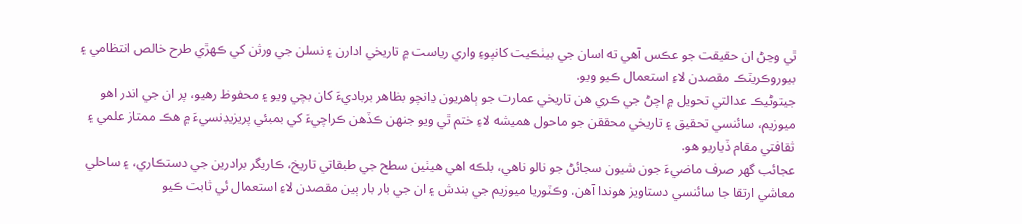ٿي وڃڻ ان حقيقت جو عڪس آهي ته اسان جي بيٺڪيت کانپوءِ واري رياست ۾ تاريخي ادارن ۽ نسلن جي ورثن کي ڪهڙي طرح خالص انتظامي ۽ بيوروڪريٽڪ مقصدن لاءِ استعمال ڪيو ويو.
جيتوڻيڪ عدالتي تحويل ۾ اچڻ جي ڪري هن تاريخي عمارت جو ٻاهريون ڍانچو بظاهر برباديءَ کان بچي ويو ۽ محفوظ رهيو، پر ان جي اندر اهو ميوزيم، سائنسي تحقيق ۽ تاريخي محققن جو ماحول هميشه لاءِ ختم ٿي ويو جنهن ڪڏهن ڪراچيءَ کي بمبئي پريزيڊنسيءَ ۾ هڪ ممتاز علمي ۽ ثقافتي مقام ڏياريو هو.
عجائب گھر صرف ماضيءَ جون شيون سجائڻ جو نالو ناهي، بلڪه اهي هيٺين سطح جي طبقاتي تاريخ، ڪاريگر برادرين جي دستڪاري، ۽ ساحلي معاشي ارتقا جا سائنسي دستاويز هوندا آهن. وڪٽوريا ميوزيم جي بندش ۽ ان جي بار بار ٻين مقصدن لاءِ استعمال ئي ثابت ڪيو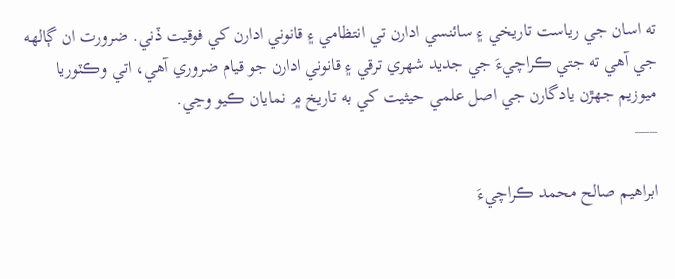ته اسان جي رياست تاريخي ۽ سائنسي ادارن تي انتظامي ۽ قانوني ادارن کي فوقيت ڏني. ضرورت ان ڳالهه جي آهي ته جتي ڪراچيءَ جي جديد شهري ترقي ۽ قانوني ادارن جو قيام ضروري آهي، اتي وڪٽوريا ميوزيم جهڙن يادگارن جي اصل علمي حيثيت کي به تاريخ ۾ نمايان ڪيو وڃي.
___

ابراھيم صالح محمد ڪراچيءَ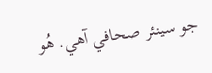جو سينئر صحافي آھي. ھُو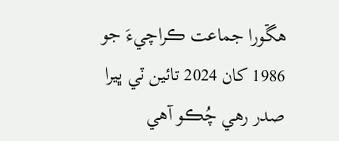ھڱورا جماعت ڪراچيءَ جو 1986 کان 2024 تائين ٽي ڀيرا صدر رھي چُڪو آھي